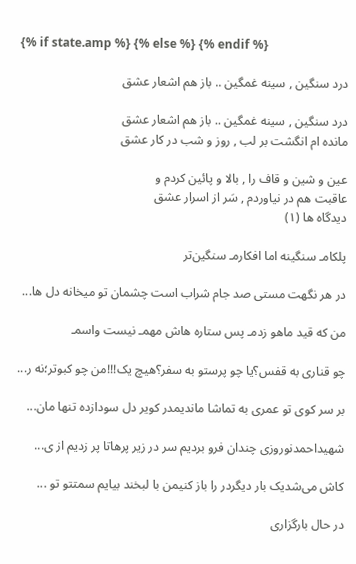{% if state.amp %} {% else %} {% endif %}

درد سنگین , سینه غمگین .. باز هم اشعار عشق

درد سنگین , سینه غمگین .. باز هم اشعار عشق
مانده ام انگشت بر لب , روز و شب در کار عشق

عین و شین و قاف را , بالا و پائین کردم و
عاقبت هم در نیاوردم , سَر از اسرار عشق
دیدگاه ها (۱)

پلکامـ سنگینه اما افکارمـ سنگین‌تر

در هر نگهت مستی صد جام شراب است چشمان تو میخانه دل ها...

من كه قيد ماهو زدمـ پس ستاره هاش مهمـ نيست واسمـ

چو قناری به قفس؟یا چو پرستو به سفر؟هیچ یک!!!من چو کبوتر؛نه ر...

بر سر کوی تو عمری به تماشا ماندیمدر کویر دل سودازده تنها مان...

شهیداحمدنوروزی چندان فرو بردیم سر در زیر پرهاتا پر زدیم از ی...

کاش می‌شدیک بار دیگردر را باز کنیمن با لبخند بیایم سمتتو تو ...

در حال بارگزاری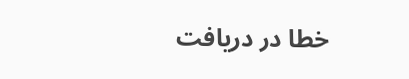خطا در دریافت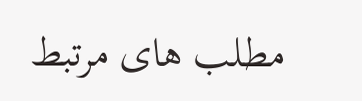مطلب های مرتبط